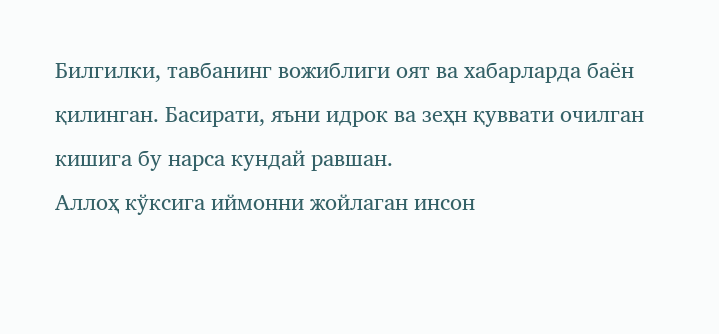Билгилки, тавбанинг вожиблиги оят ва хабарларда баён қилинган. Басирати, яъни идрок ва зеҳн қуввати очилган кишига бу нарса кундай равшан.
Аллоҳ кўксига иймонни жойлаган инсон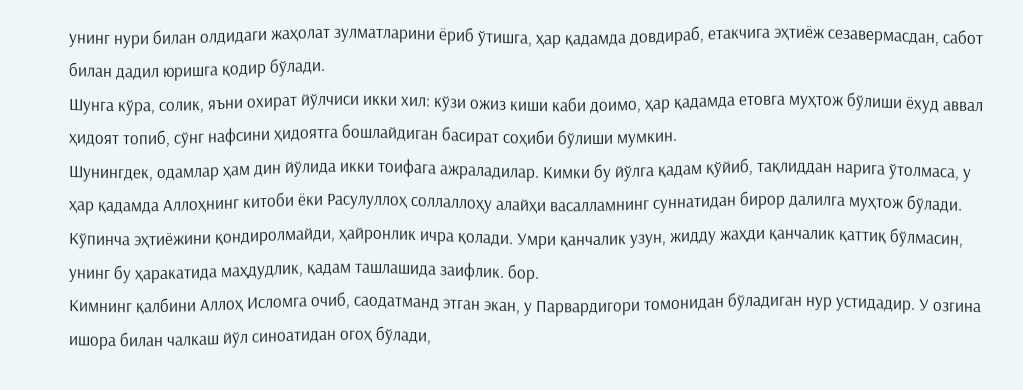унинг нури билан олдидаги жаҳолат зулматларини ёриб ўтишга, ҳар қадамда довдираб, етакчига эҳтиёж сезавермасдан, сабот билан дадил юришга қодир бўлади.
Шунга кўра, солик, яъни охират йўлчиси икки хил: кўзи ожиз киши каби доимо, ҳар қадамда етовга муҳтож бўлиши ёхуд аввал ҳидоят топиб, сўнг нафсини ҳидоятга бошлайдиган басират соҳиби бўлиши мумкин.
Шунингдек, одамлар ҳам дин йўлида икки тоифага ажраладилар. Кимки бу йўлга қадам қўйиб, тақлиддан нарига ўтолмаса, у ҳар қадамда Аллоҳнинг китоби ёки Расулуллоҳ соллаллоҳу алайҳи васалламнинг суннатидан бирор далилга муҳтож бўлади. Кўпинча эҳтиёжини қондиролмайди, ҳайронлик ичра қолади. Умри қанчалик узун, жидду жаҳди қанчалик қаттиқ бўлмасин, унинг бу ҳаракатида маҳдудлик, қадам ташлашида заифлик. бор.
Кимнинг қалбини Аллоҳ Исломга очиб, саодатманд этган экан, у Парвардигори томонидан бўладиган нур устидадир. У озгина ишора билан чалкаш йўл синоатидан огоҳ бўлади,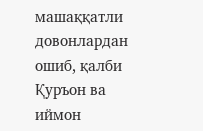машаққатли довонлардан ошиб, қалби Қуръон ва иймон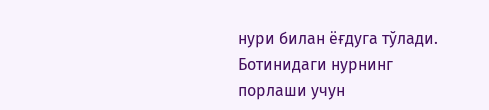нури билан ёғдуга тўлади. Ботинидаги нурнинг порлаши учун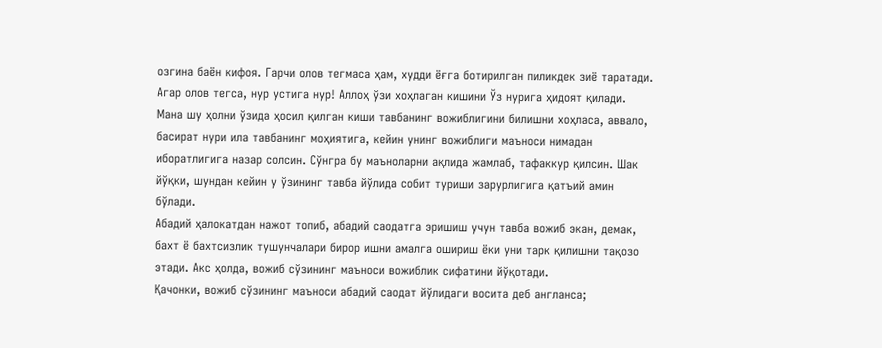озгина баён кифоя. Гарчи олов тегмаса ҳам, худди ёғга ботирилган пиликдек зиё таратади. Агар олов тегса, нур устига нур! Аллоҳ ўзи хоҳлаган кишини Ўз нурига ҳидоят қилади.
Мана шу ҳолни ўзида ҳосил қилган киши тавбанинг вожиблигини билишни хоҳласа, аввало, басират нури ила тавбанинг моҳиятига, кейин унинг вожиблиги маъноси нимадан иборатлигига назар солсин. Сўнгра бу маъноларни ақлида жамлаб, тафаккур қилсин. Шак йўқки, шундан кейин у ўзининг тавба йўлида собит туриши зарурлигига қатъий амин бўлади.
Абадий ҳалокатдан нажот топиб, абадий саодатга эришиш учун тавба вожиб экан, демак, бахт ё бахтсизлик тушунчалари бирор ишни амалга ошириш ёки уни тарк қилишни тақозо этади. Акс ҳолда, вожиб сўзининг маъноси вожиблик сифатини йўқотади.
Қачонки, вожиб сўзининг маъноси абадий саодат йўлидаги восита деб англанса;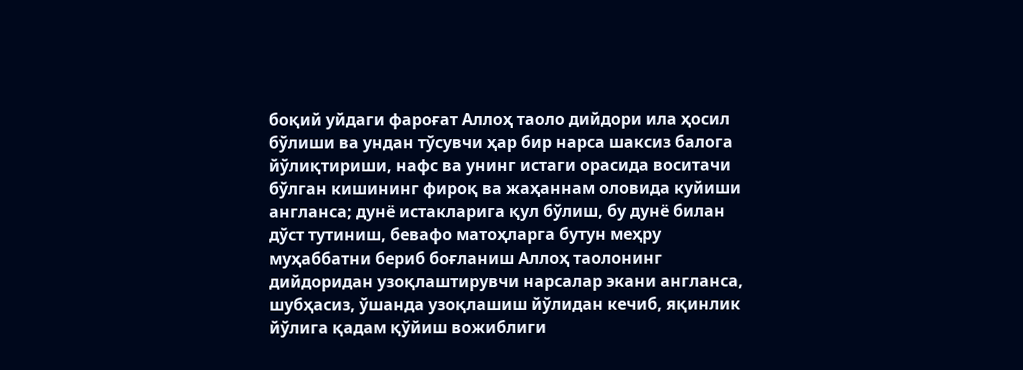боқий уйдаги фароғат Аллоҳ таоло дийдори ила ҳосил бўлиши ва ундан тўсувчи ҳар бир нарса шаксиз балога йўлиқтириши, нафс ва унинг истаги орасида воситачи бўлган кишининг фироқ ва жаҳаннам оловида куйиши англанса; дунё истакларига қул бўлиш, бу дунё билан дўст тутиниш, бевафо матоҳларга бутун меҳру муҳаббатни бериб боғланиш Аллоҳ таолонинг дийдоридан узоқлаштирувчи нарсалар экани англанса, шубҳасиз, ўшанда узоқлашиш йўлидан кечиб, яқинлик йўлига қадам қўйиш вожиблиги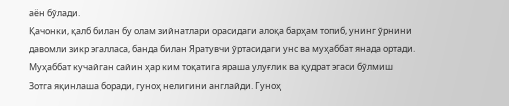аён бўлади.
Қачонки, қалб билан бу олам зийнатлари орасидаги алоқа барҳам топиб, унинг ўрнини давомли зикр эгалласа, банда билан Яратувчи ўртасидаги унс ва муҳаббат янада ортади. Муҳаббат кучайган сайин ҳар ким тоқатига яраша улуғлик ва қудрат эгаси бўлмиш Зотга яқинлаша боради, гуноҳ нелигини англайди. Гуноҳ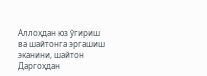Аллоҳдан юз ўгириш ва шайтонга эргашиш эканини, шайтон Даргоҳдан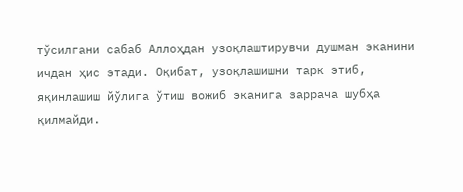тўсилгани сабаб Аллоҳдан узоқлаштирувчи душман эканини ичдан ҳис этади. Оқибат, узоқлашишни тарк этиб, яқинлашиш йўлига ўтиш вожиб эканига заррача шубҳа қилмайди.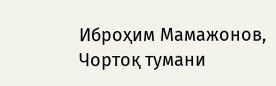Иброҳим Мамажонов,
Чортоқ тумани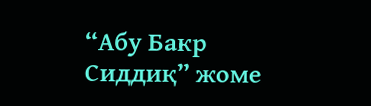“Абу Бакр Сиддиқ” жоме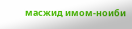масжид имом-ноиби